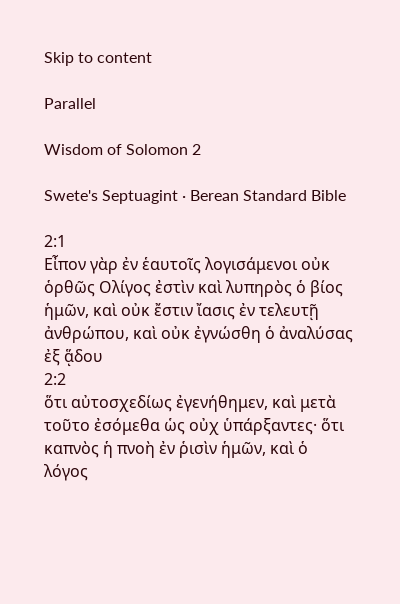Skip to content

Parallel

Wisdom of Solomon 2

Swete's Septuagint · Berean Standard Bible

2:1
Εἶπον γὰρ ἐν ἑαυτοῖς λογισάμενοι οὐκ ὁρθῶς Ολίγος ἐστὶν καὶ λυπηρὸς ὁ βίος ἡμῶν, καὶ οὐκ ἔστιν ἴασις ἐν τελευτῇ ἀνθρώπου, καὶ οὐκ ἐγνώσθη ὁ ἀναλύσας ἐξ ᾅδου
2:2
ὅτι αὐτοσχεδίως ἐγενήθημεν, καὶ μετὰ τοῦτο ἐσόμεθα ὡς οὐχ ὑπάρξαντες· ὅτι καπνὸς ἡ πνοὴ ἐν ῥισὶν ἡμῶν, καὶ ὁ λόγος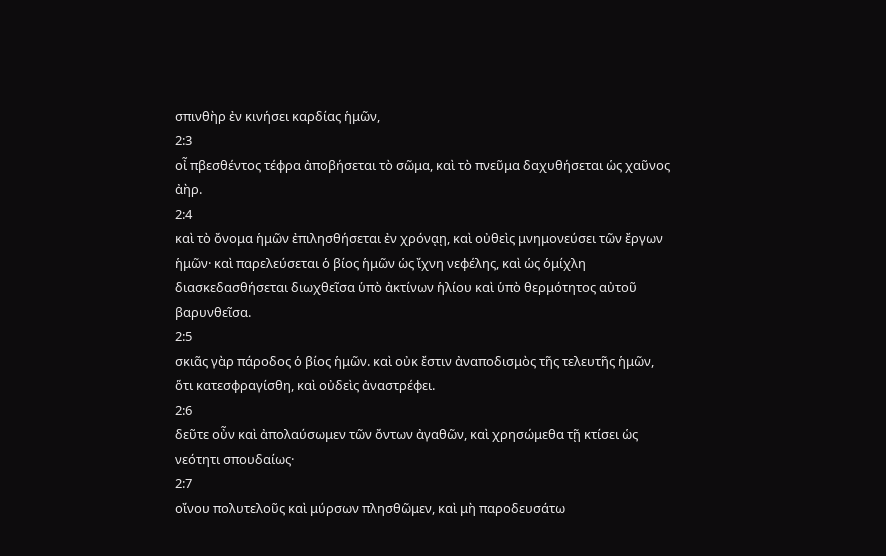σπινθὴρ ἐν κινήσει καρδίας ἡμῶν,
2:3
οἶ πβεσθέντος τέφρα ἀποβήσεται τὸ σῶμα, καὶ τὸ πνεῦμα δαχυθήσεται ὡς χαῦνος ἀὴρ.
2:4
καὶ τὸ ὄνομα ἡμῶν ἐπιλησθήσεται ἐν χρόνᾳῃ, καὶ οὐθεὶς μνημονεύσει τῶν ἔργων ἡμῶν· καὶ παρελεύσεται ὁ βίος ἡμῶν ὡς ἴχνη νεφέλης, καὶ ὡς ὁμίχλη διασκεδασθήσεται διωχθεῖσα ὑπὸ ἀκτίνων ἡλίου καὶ ὑπὸ θερμότητος αὐτοῦ βαρυνθεῖσα.
2:5
σκιᾶς γὰρ πάροδος ὁ βίος ἡμῶν. καὶ οὐκ ἔστιν ἀναποδισμὸς τῆς τελευτῆς ἡμῶν, ὅτι κατεσφραγίσθη, καὶ οὐδεὶς ἀναστρέφει.
2:6
δεῦτε οὖν καὶ ἀπολαύσωμεν τῶν ὄντων ἀγαθῶν, καὶ χρησώμεθα τῇ κτίσει ὡς νεότητι σπουδαίως·
2:7
οἴνου πολυτελοῦς καὶ μύρσων πλησθῶμεν, καὶ μὴ παροδευσάτω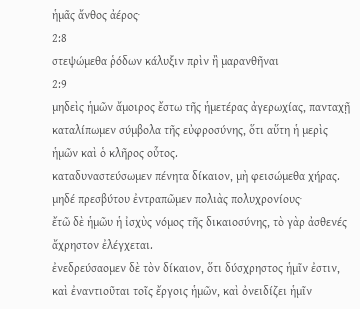ἡμᾶς ἄνθος ἀέρος·
2:8
στεψώμεθα ῥόδων κάλυξιν πρὶν ἢ μαρανθῆναι
2:9
μηδεὶς ἡμῶν ἄμοιρος ἔστω τῆς ἡμετέρας ἀγερωχίας, πανταχῇ καταλίπωμεν σύμβολα τῆς εὐφροσύνης, ὅτι αὕτη ἡ μερὶς ἡμῶν καὶ ὁ κλῆρος οὗτος.
καταδυναστεύσωμεν πένητα δίκαιον, μὴ φεισώμεθα χήρας. μηδέ πρεσβύτου ἐντραπῶμεν πολιὰς πολυχρονίους·
ἔτῶ δὲ ἡμῶυ ἡ ἰσχὺς νόμος τῆς δικαιοσύνης, τὸ γὰρ ἀσθενές ἄχρηστον ἐλέγχεται.
ἐνεδρεύσαομεν δὲ τὸν δίκαιον, ὅτι δύσχρηστος ἡμῖν ἐστιν, καὶ ἐναντιοῦται τοῖς ἔργοις ἡμῶν, καὶ ὀνειδίζει ἡμῖν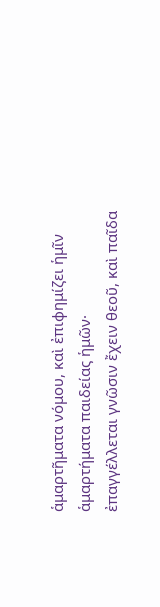ἁμαρτῆματα νόμου, καὶ ἐπιφημίζει ἡμῖν ἁμαρτήματα παιδείας ἡμῶν·
ἐπαγγέλλεται γνῶσιν ἔχειν θεοῦ, καὶ παῖδα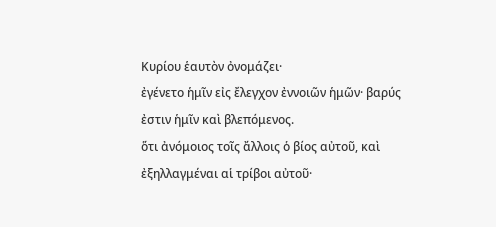Κυρίου ἑαυτὸν ὀνομάζει·
ἐγένετο ἡμῖν εἰς ἔλεγχον ἐννοιῶν ἡμῶν· βαρύς ἐστιν ἡμῖν καὶ βλεπόμενος.
ὅτι ἀνόμοιος τοῖς ἄλλοις ὁ βίος αὐτοῦ, καὶ ἐξηλλαγμέναι αἱ τρίβοι αὐτοῦ·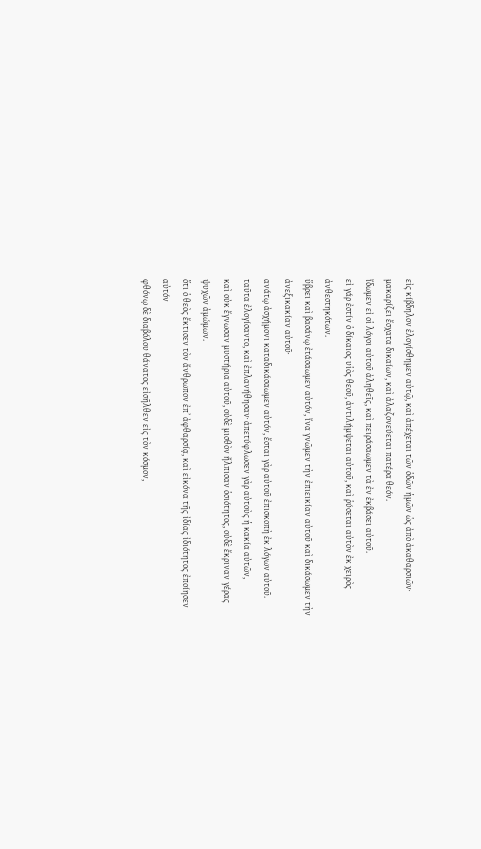εἰς κίβδηλον ἐλογίσθημεν αὐτῷ, καὶ ἀπέχεται τῶν ὁδῶν ἡμῶν ὡς ἀπὸ ἀκαθαρσιῶν· μακαρίζει ἔσχατα δικαίων, καὶ ἀλαζονεύεται πατέρα θεόν.
ἴδωμεν εἰ οἱ λόγοι αὐτοῦ ἀληθεῖς, καὶ πειράσαωμεν τὰ ἐν ἐκβάσει αὐτοῦ.
εἰ γάρ ἐστίν ὁ δίκαιος υἱὸς θεοῦ, ἀντιλήμψεται αὐτοῦ, καὶ ῥύσεται αὐτὸν ἐκ χειρὸς ἀνθεστηκότων.
ὕβρει καὶ βασάνῳ ἐτάσαωμεν αὐτόν, ἴνα γνῶμεν τὴν ἐπιεικίαν αὐτοῦ καὶ δικάσωμεν τὴν ἀνεξικακίαν αὐτοῦ·
ανάτῳ ἀσχήμονι καταδικάσαωμεν αὐτόν, ἔσται γὰρ αὐτοῦ ἐπισκοπὴ ἐκ λόγων αὐτοῦ.
ταῦτα ἐλογίσαντο, καὶ ἐπλανήθησαν· ἀπετύφλωσεν γὰρ αὐτοὺς ἡ κακία αὐτῶν,
καὶ οὐκ ἔγνωσαν μυστήρια αὐτοῦ, οὐδὲ μισθὸν ἤλπισαν ὁσιότητος, οὐδὲ ἔκριναν γέρας ψυχῶν ἀμώμων.
ὅτι ὁ θεὸς ἔκτισεν τὸν ἄνθρωπον ἐπʼ ἀφθαρσίᾳ, καὶ εἰκόνα τῆς ἰδίας ἰδιότητος ἐποίησεν αὐτόν
φθόνῳ δὲ διαβόλου θάνατος εἰσῆλθεν εἰς τὸν κόσμον,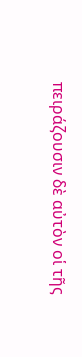πειράζουσιν δὲ αὐτὸν οἱ τῆς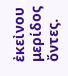ἐκεἰνου μερίδος ὄντες.